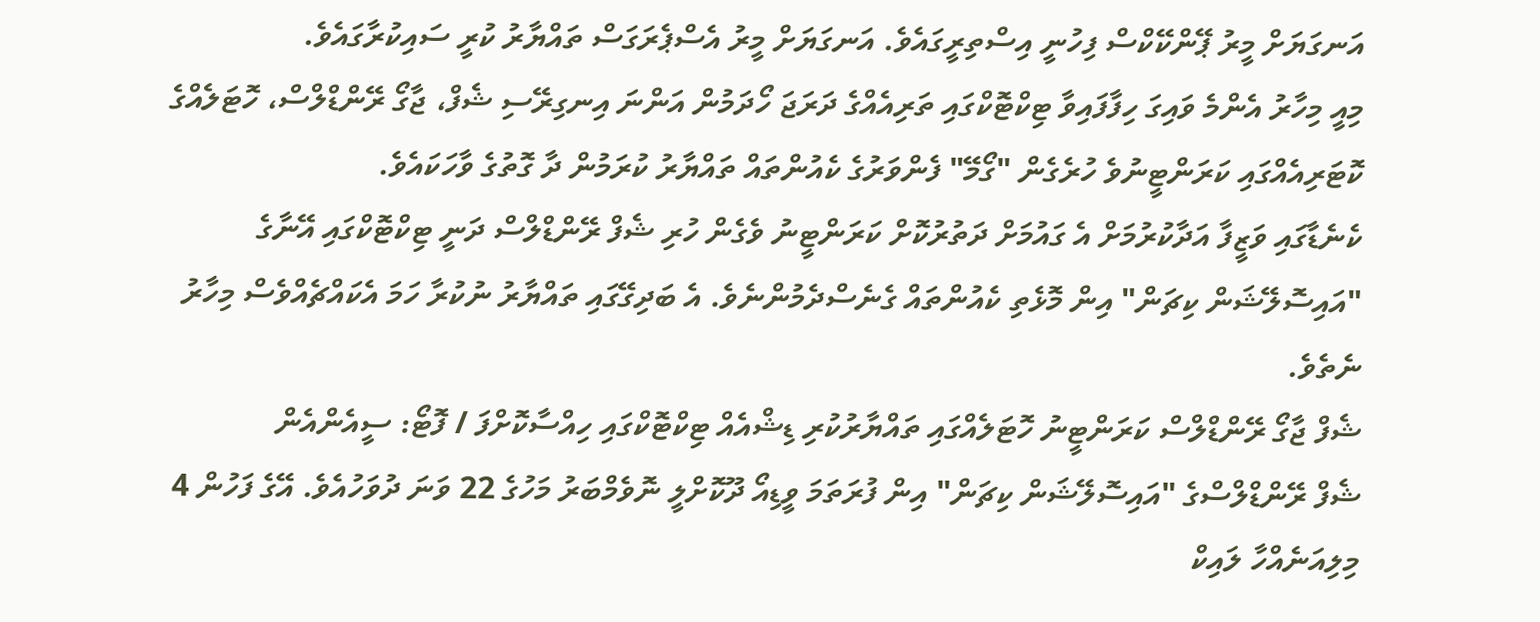އަނގަޔަށް މީރު ޕޭންކޭކްސް ފިހުނީ އިސްތިރީގައެވެ. އަނގަޔަށް މީރު އެސްޕެރަގަސް ތައްޔާރު ކުރީ ސައިކުރާގައެވެ.
މިއީ މިހާރު އެންމެ ވައިގަ ހިފާފައިވާ ޓިކްޓޮކްގައި ތަރިއެއްގެ ދަރަޖަ ހޯދަމުން އަންނަ އިނގިރޭސި ޝެފް، ޖާގޯ ރޭންޑްލްސް، ހޮޓަލެއްގެ ކޮޓަރިއެއްގައި ކަރަންޓީނުވެ ހުރެގެން "ގޯމޭ" ފެންވަރުގެ ކެއުންތައް ތައްޔާރު ކުރަމުން ދާ ގޮތުގެ ވާހަކައެވެ.
ކެނެޑާގައި ވަޒީފާ އަދާކުރުމަށް އެ ގައުމަށް ދަތުރުކޮށް ކަރަންޓީނު ވެގެން ހުރި ޝެފް ރޭންޑްލްސް ދަނީ ޓިކްޓޮކްގައި އޭނާގެ "އައިސޮލޭޝަން ކިޗަން" އިން މޮޅެތި ކެއުންތައް ގެނެސްދެމުންނެވެ. އެ ބަދިގޭގައި ތައްޔާރު ނުކުރާ ހަމަ އެކައްޗެއްވެސް މިހާރު ނެތެވެ.
ޝެފް ޖާގޯ ރޭންޑްލްސް ކަރަންޓީނު ހޮޓަލެއްގައި ތައްޔާރުކުރި ޑިޝްއެއް ޓިކްޓޮކްގައި ހިއްސާކޮށްފަ / ފޮޓޯ: ސީއެންއެން
ޝެފް ރޭންޑްލްސްގެ "އައިސޮލޭޝަން ކިޗަން" އިން ފުރަތަމަ ވީޑިއޯ ދޫކޮށްލީ ނޮވެމްބަރު މަހުގެ 22 ވަނަ ދުވަހުއެވެ. އޭގެ ފަހުން 4 މިލިއަނެއްހާ ލައިކް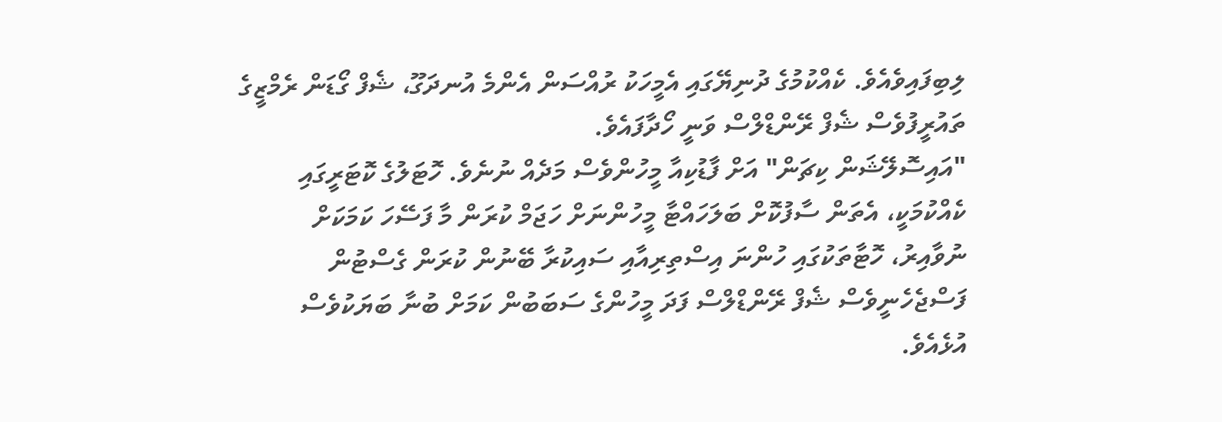ލިބިފައިވެއެވެ. ކެއްކުމުގެ ދުނިޔޭގައި އެމީހަކު ރުއްސަން އެންމެ އުނދަގޫ، ޝެފް ގޯޑަން ރެމްޒީގެ ތައުރީފުވެސް ޝެފް ރޭންޑްލްސް ވަނީ ހޯދާފައެވެ.
"އައިސޮލޭޝަން ކިޗަން" އަށް ފާޑުކިއާ މީހުންވެސް މަދެއް ނުނެވެ. ހޮޓަލުގެ ކޮޓަރީގައި ކެއްކުމަކީ، އެތަން ސާފުކޮށް ބަލަހައްޓާ މީހުންނަށް ހަޖަމް ކުރަން މާ ފަސޭހަ ކަމަކަށް ނުވާއިރު، ހޮޓާތަކުގައި ހުންނަ އިސްތިރިއާއި ސައިކުރާ ބޭނުން ކުރަން ގެސްޓުން ފަސްޖެހެނީވެސް ޝެފް ރޭންޑްލްސް ފަދަ މީހުންގެ ސަބަބުން ކަމަށް ބުނާ ބަޔަކުވެސް އުޅެއެވެ.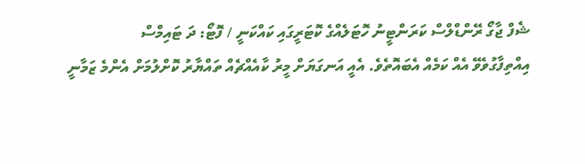ޝެފް ޖާގޯ ރޭންޑްލްސް ކަރަންޓީނު ހޮޓަލެއްގެ ކޮޓަރީގައި ކައްކަނީ / ފޮޓޯ: ދަ ޓައިމްސް
އިއްތިފާގުވެވޭ އެއް ކަމެއް އެބައޮތެވެ. އެއީ އަނގަޔަށް މީރު ކާއެއްޗެއް ތައްޔާރު ކޮށްލުމަށް އެންމެ ޒަމާނީ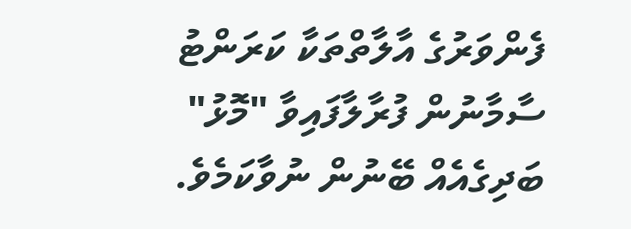ފެންވަރުގެ އާލާތްތަކާ ކަރަންޓު ސާމާނުން ފުރާލާފައިވާ "މޮޅު" ބަދިގެއެއް ބޭނުން ނުވާކަމެވެ.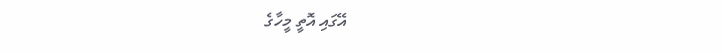އޭގައި އޮތީ މީހާގެ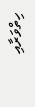ހިތްވަރާއި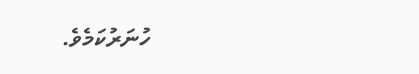ހުނަރުކަމެވެ.